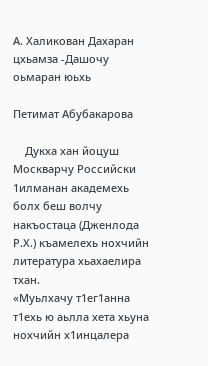А. Халикован Дахаран цхьамза -Дашочу оьмаран юьхь

Петимат Абубакарова

    Дукха хан йоцуш Москварчу Российски 1илманан академехь болх беш волчу    накъостаца (Дженлода Р.Х.) къамелехь нохчийн литература хьахаелира тхан.
«Муьлхачу т1ег1анна т1ехь ю аьлла хета хьуна нохчийн х1инцалера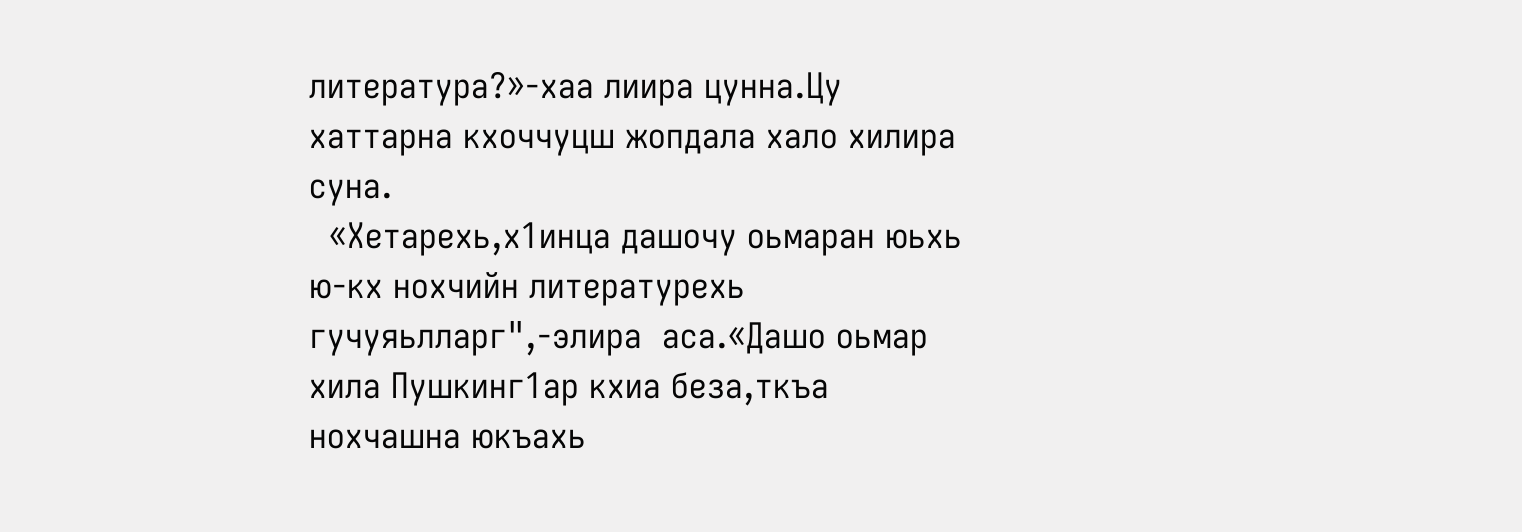литература?»-хаа лиира цунна.Цу хаттарна кхоччуцш жопдала хало хилира суна.
  «Хетарехь,х1инца дашочу оьмаран юьхь ю-кх нохчийн литературехь гучуяьлларг",-элира  аса.«Дашо оьмар хила Пушкинг1ар кхиа беза,ткъа  нохчашна юкъахь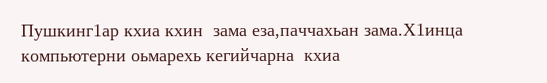Пушкинг1ар кхиа кхин  зама еза,паччахьан зама.Х1инца компьютерни оьмарехь кегийчарна  кхиа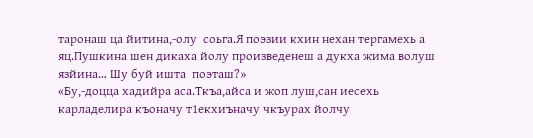таронаш ца йитина,-олу  соьга.Я поэзии кхин нехан тергамехь а яц.Пушкина шен дикаха йолу произведенеш а дукха жима волуш язйина… Шу буй ишта  поэташ?»
«Бу,-доцца хадийра аса.Ткъа,айса и жоп луш,сан иесехь карладелира къоначу т1екхиъначу чкъурах йолчу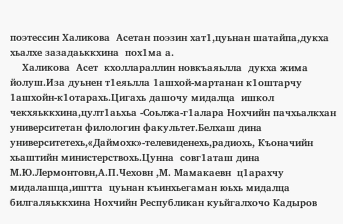поэтессин Халикова  Асетан поэзин хат1,цуьнан шатайпа,дукха хьалхе зазадаьккхина  пох1ма а.
    Халикова  Асет  кхоллараллин новкъаяьлла  дукха жима йолуш.Иза дуьнен т1еяьлла 1ашхой-мартанан к1оштарчу 1ашхойн-к1отарахь.Цигахь дашочу мидалца  ишкол чекхяьккхина,цулт1аьхьа -Соьлжа-г1алара Нохчийн пачхьалкхан университетан филологин факультет.Белхаш дина университетехь,«Даймохк»-телевиденехь,радиохь, Къоначийн хьаштийн министерствохь.Цунна  совг1аташ дина  М.Ю.Лермонтовн,А.П.Чеховн ,М. Мамакаевн  ц1арахчу мидалашца,иштта  цуьнан къинхьегаман юьхь мидалца  билгаляьккхина Нохчийн Республикан куьйгалхочо Кадыров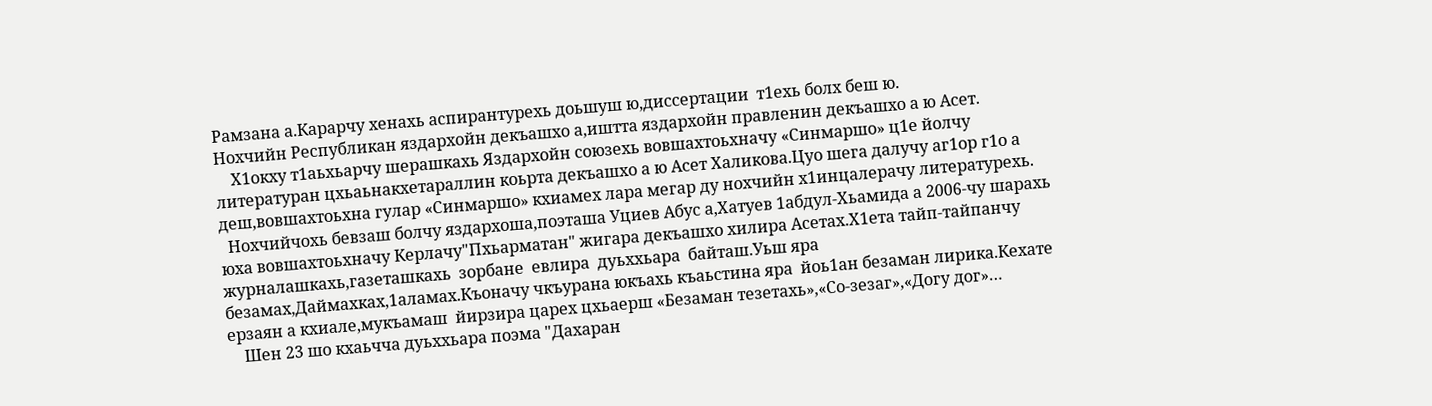Рамзана а.Карарчу хенахь аспирантурехь доьшуш ю,диссертации  т1ехь болх беш ю.
Нохчийн Республикан яздархойн декъашхо а,иштта яздархойн правленин декъашхо а ю Асет.
    Х1окху т1аьхьарчу шерашкахь Яздархойн союзехь вовшахтоьхначу «Синмаршо» ц1е йолчу литературан цхьаьнакхетараллин коьрта декъашхо а ю Асет Халикова.Цуо шега далучу аг1ор г1о а деш,вовшахтоьхна гулар «Синмаршо» кхиамех лара мегар ду нохчийн х1инцалерачу литературехь.
  Нохчийчохь бевзаш болчу яздархоша,поэташа Уциев Абус а,Хатуев 1абдул-Хьамида а 2006-чу шарахь юха вовшахтоьхначу Керлачу"Пхьарматан" жигара декъашхо хилира Асетах.Х1ета тайп-тайпанчу  журналашкахь,газеташкахь  зорбане  евлира  дуьххьара  байташ.Уьш яра безамах,Даймахках,1аламах.Къоначу чкъурана юкъахь къаьстина яра  йоь1ан безаман лирика.Кехате ерзаян а кхиале,мукъамаш  йирзира царех цхьаерш «Безаман тезетахь»,«Со-зезаг»,«Догу дог»…
    Шен 23 шо кхаьчча дуьххьара поэма "Дахаран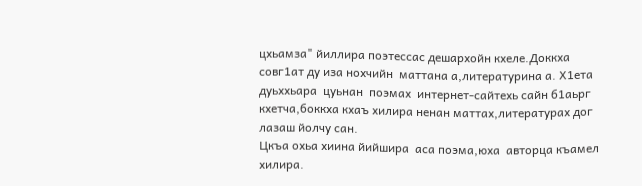цхьамза" йиллира поэтессас дешархойн кхеле.Доккха совг1ат ду иза нохчийн  маттана а,литературина а. Х1ета  дуьххьара  цуьнан  поэмах  интернет-сайтехь сайн б1аьрг кхетча,боккха кхаъ хилира ненан маттах,литературах дог лазаш йолчу сан.
Цкъа охьа хиина йийшира  аса поэма,юха  авторца къамел хилира.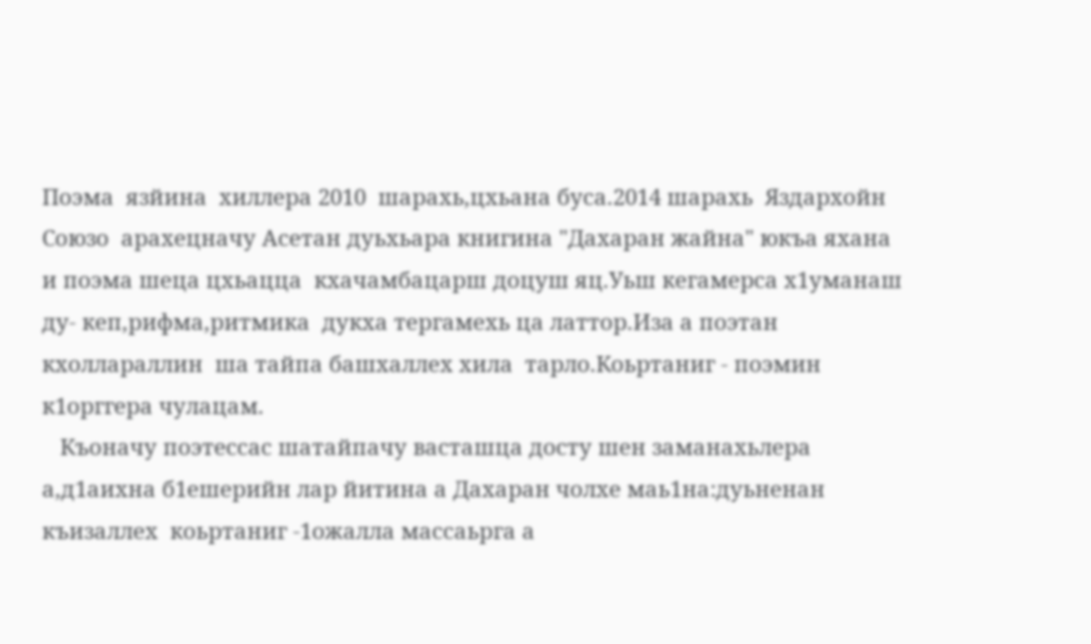Поэма  язйина  хиллера 2010  шарахь,цхьана буса.2014 шарахь  Яздархойн  Союзо  арахецначу Асетан дуьхьара книгина "Дахаран жайна" юкъа яхана и поэма шеца цхьацца  кхачамбацарш доцуш яц.Уьш кегамерса х1уманаш ду- кеп,рифма,ритмика  дукха тергамехь ца латтор.Иза а поэтан  кхоллараллин  ша тайпа башхаллех хила  тарло.Коьртаниг - поэмин к1орггера чулацам.
   Къоначу поэтессас шатайпачу васташца досту шен заманахьлера а,д1аихна б1ешерийн лар йитина а Дахаран чолхе маь1на:дуьненан къизаллех  коьртаниг -1ожалла массаьрга а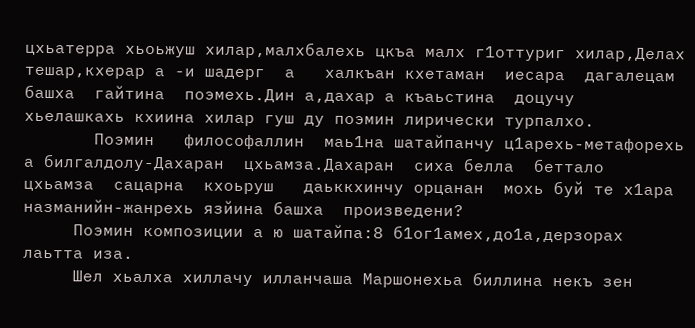цхьатерра хьоьжуш хилар,малхбалехь цкъа малх г1оттуриг хилар,Делах тешар,кхерар а -и шадерг  а   халкъан кхетаман  иесара  дагалецам   башха  гайтина  поэмехь.Дин а,дахар а къаьстина  доцучу  хьелашкахь кхиина хилар гуш ду поэмин лирически турпалхо.
       Поэмин   философаллин  маь1на шатайпанчу ц1арехь-метафорехь а билгалдолу-Дахаран  цхьамза.Дахаран  сиха белла  беттало  цхьамза  сацарна  кхоьруш   даьккхинчу орцанан  мохь буй те х1ара назманийн-жанрехь язйина башха  произведени?
     Поэмин композиции а ю шатайпа:8 б1ог1амех,до1а,дерзорах лаьтта иза.
     Шел хьалха хиллачу илланчаша Маршонехьа биллина некъ зен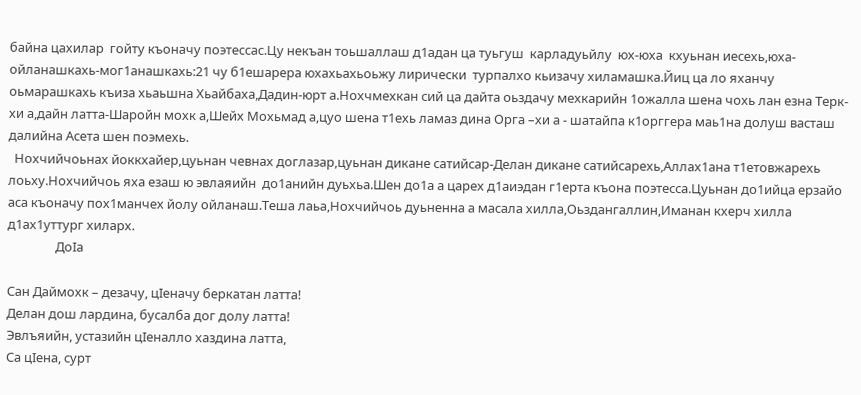байна цахилар  гойту къоначу поэтессас.Цу некъан тоьшаллаш д1адан ца туьгуш  карладуьйлу  юх-юха  кхуьнан иесехь,юха-ойланашкахь-мог1анашкахь:21 чу б1ешарера юхахьахьоьжу лирически  турпалхо кьизачу хиламашка.Йиц ца ло яханчу оьмарашкахь къиза хьаьшна Хьайбаха,Дадин-юрт а.Нохчмехкан сий ца дайта оьздачу мехкарийн 1ожалла шена чохь лан езна Терк-хи а,дайн латта-Шаройн мохк а,Шейх Мохьмад а,цуо шена т1ехь ламаз дина Орга –хи а - шатайпа к1орггера маь1на долуш васташ далийна Асета шен поэмехь.
  Нохчийчоьнах йоккхайер,цуьнан чевнах доглазар,цуьнан дикане сатийсар-Делан дикане сатийсарехь,Аллах1ана т1етовжарехь лоьху.Нохчийчоь яха езаш ю эвлаяийн  до1анийн дуьхьа.Шен до1а а царех д1аиэдан г1ерта къона поэтесса.Цуьнан до1ийца ерзайо аса къоначу пох1манчех йолу ойланаш.Теша лаьа,Нохчийчоь дуьненна а масала хилла,Оьздангаллин,Иманан кхерч хилла д1ах1уттург хиларх.
                ДоIа

Сан Даймохк – дезачу, цIеначу беркатан латта!
Делан дош лардина, бусалба дог долу латта!
Эвлъяийн, устазийн цIеналло хаздина латта,
Са цIена, сурт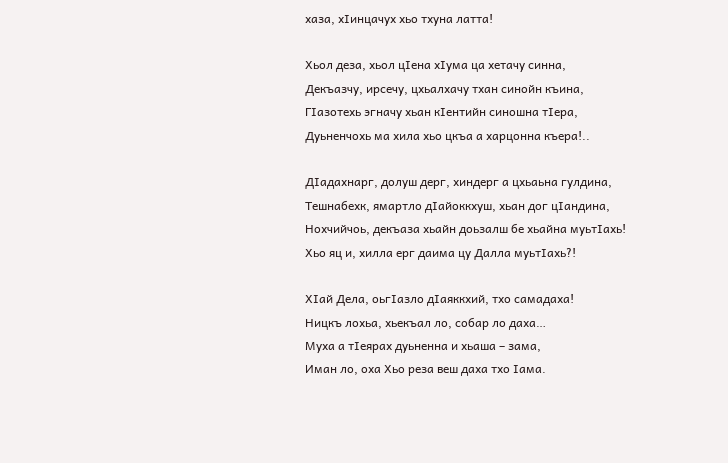хаза, хIинцачух хьо тхуна латта!

Хьол деза, хьол цIена хIума ца хетачу синна,
Декъазчу, ирсечу, цхьалхачу тхан синойн къина,
ГIазотехь эгначу хьан кIентийн синошна тIера,
Дуьненчохь ма хила хьо цкъа а харцонна къера!..

ДIадахнарг, долуш дерг, хиндерг а цхьаьна гулдина,
Тешнабехк, ямартло дIайоккхуш, хьан дог цIандина,
Нохчийчоь, декъаза хьайн доьзалш бе хьайна муьтIахь!
Хьо яц и, хилла ерг даима цу Далла муьтIахь?!

ХIай Дела, оьгIазло дIаяккхий, тхо самадаха!
Ницкъ лохьа, хьекъал ло, собар ло даха…
Муха а тIеярах дуьненна и хьаша – зама,
Иман ло, оха Хьо реза веш даха тхо Iама.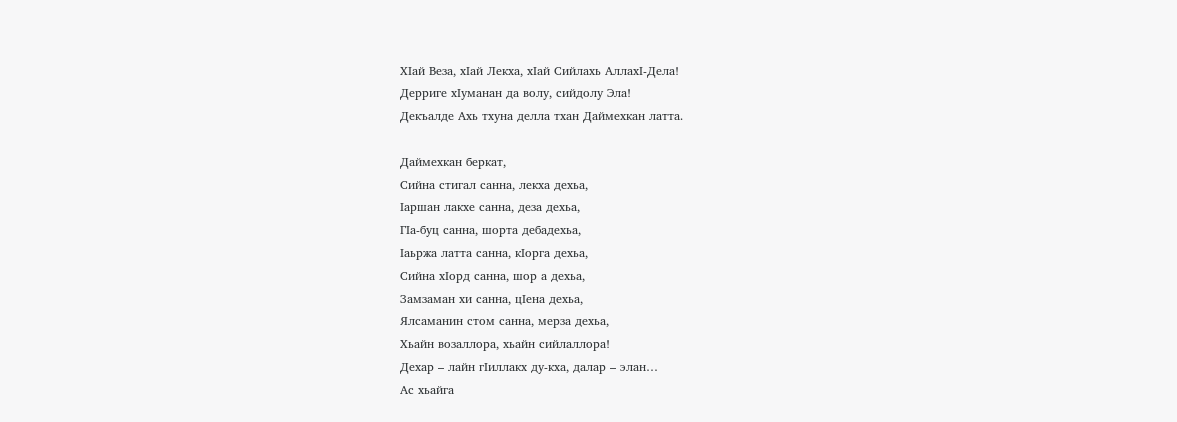ХIай Веза, хIай Лекха, хIай Сийлахь АллахI-Дела!
Дерриге хIуманан да волу, сийдолу Эла!
Декъалде Ахь тхуна делла тхан Даймехкан латта.

Даймехкан беркат,
Сийна стигал санна, лекха дехьа,
Iаршан лакхе санна, деза дехьа,
ГIа-буц санна, шорта дебадехьа,
Iаьржа латта санна, кIорга дехьа,
Сийна хIорд санна, шор а дехьа,
Замзаман хи санна, цIена дехьа,
Ялсаманин стом санна, мерза дехьа,
Хьайн возаллора, хьайн сийлаллора!
Дехар – лайн гIиллакх ду-кха, далар – элан…
Ас хьайга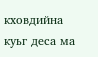кховдийна куьг деса ма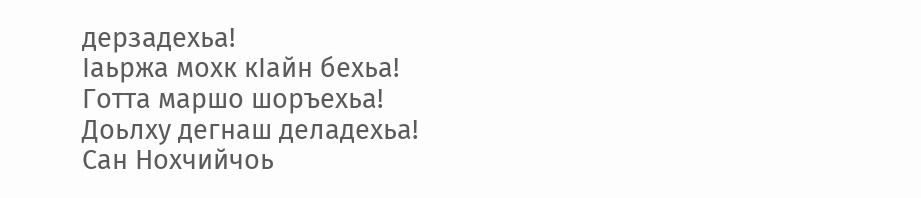дерзадехьа!
Iаьржа мохк кIайн бехьа!
Готта маршо шоръехьа!
Доьлху дегнаш деладехьа!
Сан Нохчийчоь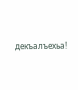декъалъехьа!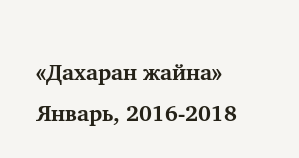«Дахаран жайна»   Январь, 2016-2018